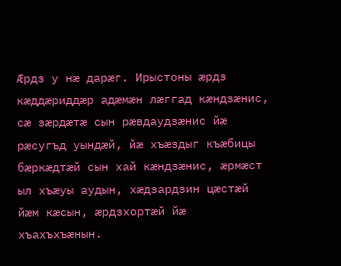Æрдз у нæ дарæг. Ирыстоны æрдз кæддæриддæр адæмæн лæггад кæндзæнис, сæ зæрдæтæ сын рæвдаудзæнис йæ рæсугъд уындæй, йæ хъæздыг къæбицы бæркæдтæй сын хай кæндзæнис, æрмæст ыл хъæуы аудын, хæдзардзин цæстæй йæм кæсын, æрдзхортæй йæ хъахъхъæнын.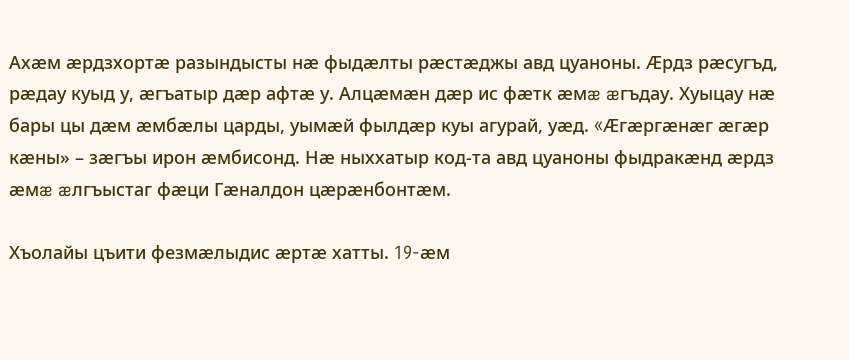Ахæм æрдзхортæ разындысты нæ фыдæлты рæстæджы авд цуаноны. Æрдз рæсугъд, рæдау куыд у, æгъатыр дæр афтæ у. Алцæмæн дæр ис фæтк æмæ æгъдау. Хуыцау нæ бары цы дæм æмбæлы царды, уымæй фылдæр куы агурай, уæд. «Æгæргæнæг æгæр кæны» – зæгъы ирон æмбисонд. Нæ ныххатыр код-та авд цуаноны фыдракæнд æрдз æмæ æлгъыстаг фæци Гæналдон цæрæнбонтæм.

Хъолайы цъити фезмæлыдис æртæ хатты. 19-æм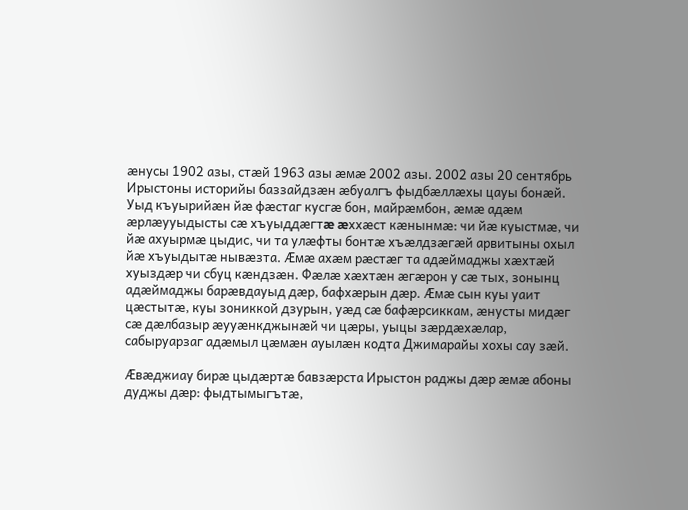æнусы 1902 азы, стæй 1963 азы æмæ 2002 азы. 2002 азы 20 сентябрь Ирыстоны историйы баззайдзæн æбуалгъ фыдбæллæхы цауы бонæй. Уыд къуырийæн йæ фæстаг кусгæ бон, майрæмбон, æмæ адæм æрлæууыдысты сæ хъуыддæгтæ æххæст кæнынмæ: чи йæ куыстмæ, чи йæ ахуырмæ цыдис, чи та улæфты бонтæ хъæлдзæгæй арвитыны охыл йæ хъуыдытæ нывæзта. Æмæ ахæм рæстæг та адæймаджы хæхтæй хуыздæр чи сбуц кæндзæн. Фæлæ хæхтæн æгæрон у сæ тых, зонынц адæймаджы барæвдауыд дæр, бафхæрын дæр. Æмæ сын куы уаит цæстытæ, куы зониккой дзурын, уæд сæ бафæрсиккам, æнусты мидæг сæ дæлбазыр æууæнкджынæй чи цæры, уыцы зæрдæхæлар, сабыруарзаг адæмыл цæмæн ауылæн кодта Джимарайы хохы сау зæй.

Æвæджиау бирæ цыдæртæ бавзæрста Ирыстон раджы дæр æмæ абоны дуджы дæр: фыдтымыгътæ,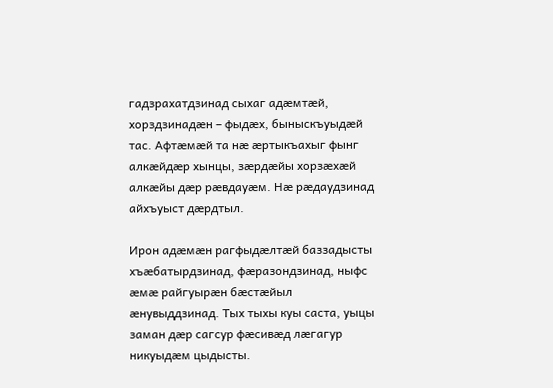гадзрахатдзинад сыхаг адæмтæй, хорздзинадæн – фыдæх, быныскъуыдæй тас. Афтæмæй та нæ æртыкъахыг фынг алкæйдæр хынцы, зæрдæйы хорзæхæй алкæйы дæр рæвдауæм. Нæ рæдаудзинад айхъуыст дæрдтыл.

Ирон адæмæн рагфыдæлтæй баззадысты хъæбатырдзинад, фæразондзинад, ныфс æмæ райгуырæн бæстæйыл æнувыддзинад. Тых тыхы куы саста, уыцы заман дæр сагсур фæсивæд лæгагур никуыдæм цыдысты.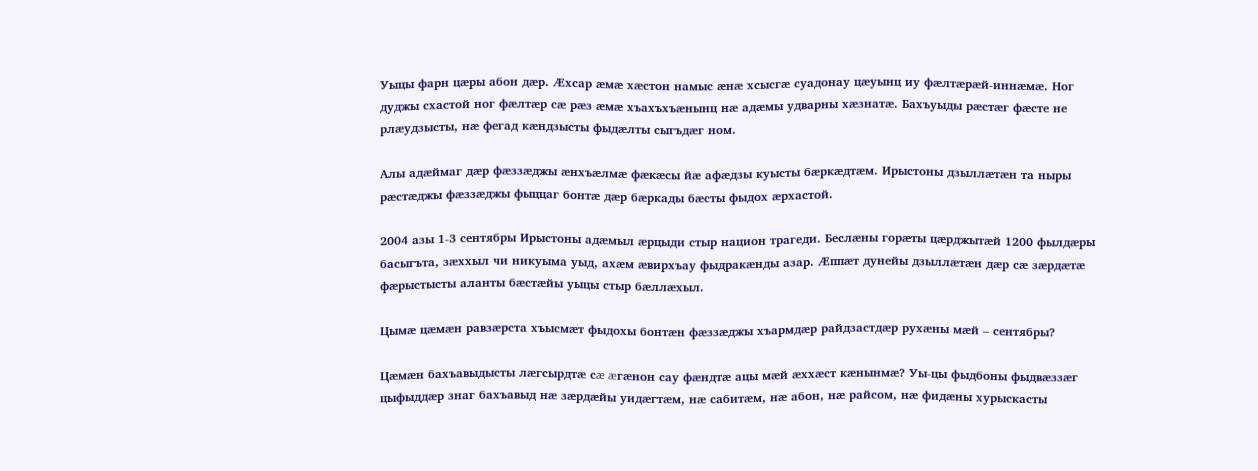Уыцы фарн цæры абон дæр. Æхсар æмæ хæстон намыс æнæ хсысгæ суадонау цæуынц иу фæлтæрæй-иннæмæ. Ног дуджы схастой ног фæлтæр сæ рæз æмæ хъахъхъæнынц нæ адæмы удварны хæзнатæ. Бахъуыды рæстæг фæсте не рлæудзысты, нæ фегад кæндзысты фыдæлты сыгъдæг ном.

Алы адæймаг дæр фæззæджы æнхъæлмæ фæкæсы йæ афæдзы куысты бæркæдтæм. Ирыстоны дзыллæтæн та ныры рæстæджы фæззæджы фыццаг бонтæ дæр бæркады бæсты фыдох æрхастой.

2004 азы 1-3 сентябры Ирыстоны адæмыл æрцыди стыр национ трагеди. Беслæны горæты цæрджытæй 1200 фылдæры басыгъта, зæххыл чи никуыма уыд, ахæм æвирхъау фыдракæнды азар. Æппæт дунейы дзыллæтæн дæр сæ зæрдæтæ фæрыстысты аланты бæстæйы уыцы стыр бæллæхыл.

Цымæ цæмæн равзæрста хъысмæт фыдохы бонтæн фæззæджы хъармдæр райдзастдæр рухæны мæй – сентябры?

Цæмæн бахъавыдысты лæгсырдтæ сæ æгæнон сау фæндтæ ацы мæй æххæст кæнынмæ? Уы-цы фыдбоны фыдвæззæг цыфыддæр знаг бахъавыд нæ зæрдæйы уидæгтæм, нæ сабитæм, нæ абон, нæ райсом, нæ фидæны хурыскасты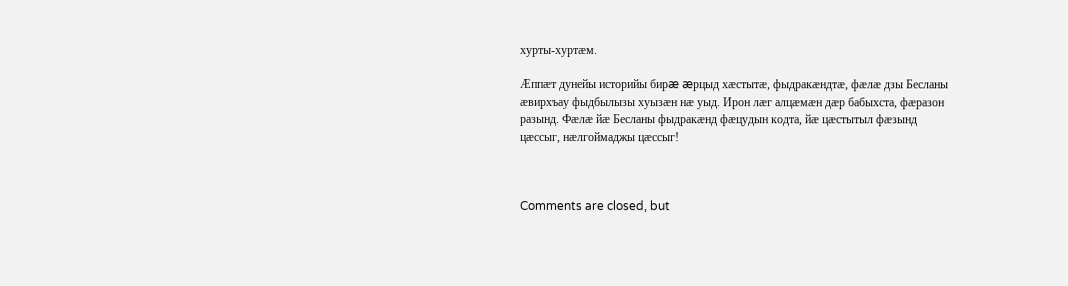хурты-хуртæм.

Æппæт дунейы историйы бирæ æрцыд хæстытæ, фыдракæндтæ, фæлæ дзы Бесланы æвирхъау фыдбылызы хуызæн нæ уыд. Ирон лæг алцæмæн дæр бабыхста, фæразон разынд. Фæлæ йæ Бесланы фыдракæнд фæцудын кодта, йæ цæстытыл фæзынд цæссыг, нæлгоймаджы цæссыг!



Comments are closed, but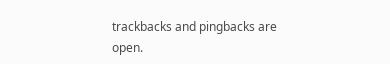trackbacks and pingbacks are open.